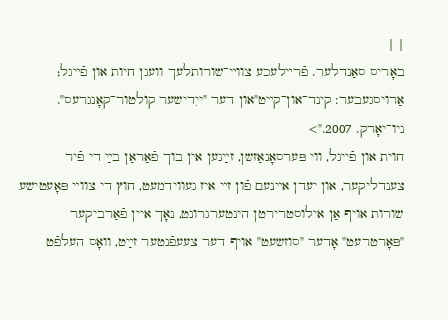| |
באָריס סאַנדלער. פֿרײלעכע צווײ־שורותלעך וועגן חיות און פֿײגל; אַרויסגעבער: קינד־און־קײט"און דער "ייִדישער קולטור־קאָנגרעס". ניו־יאָרק. 2007.">
חוית און פֿייגל, ווי פּערסאָנאַזשן, זײַנען אין בוך פֿאַראַן בײַ די פֿיר צענדליקער, און יעדן אײנעם פֿון זײ איז געווידמעט, חוץ די צווײ פּאָעטישע שורות אויף אַן אילוסטרירטן הינטערגרונט, נאָך איין פֿאַרביקער "פּאָרטרעט" אָדער "סוזשעט" אויף דער צעעפֿנטער זײַט, וואָס העלפֿט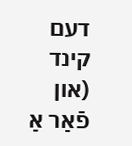דעם קינד (און פֿאַר אַ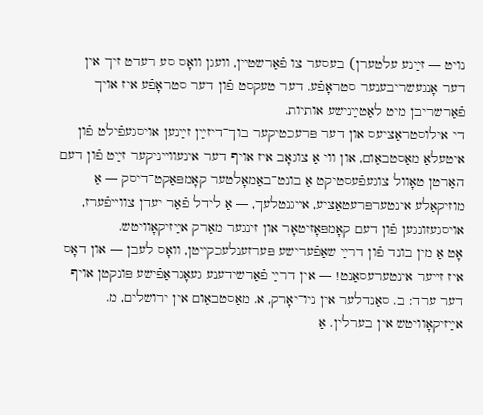נויט — זײַנע עלטערן) בעסער צו פֿאַרשטײן, וועגן וואָס סע רעדט זיך אין דער אָנגעשריבענער סטראָפֿע. דער טעקסט פֿון דער סטראָפֿע איז אויך פֿאַרשריבן מיט לאַטײַנישע אותיות.
די אילוסטראַציעס און דער פּרעכטיקער בוך־דיזײַן זײַנען אויסגעפֿילט פֿון איטעלאַ מאַסטבאַום, און ווי אַ צוגאָב איז אויף דער אינעווײניקער זײַט פֿון דעם האַרטן טאָוול צוגעפֿעסטיקט אַ בונט־באַמאָלטער קאָמפּאַקט־דיסק — אַ מוזיקאַלע אינטערפּרעטאַציע, אײגנטלעך, — אַ לידל פֿאַר יעדן צווײפֿערז, אויסגעזונגען פֿון דעם קאָמפּאָזיטאָר און זינגער מאַרק אײַזיקאָוויטש.
אָט אַ מין בונד פֿון דרײַ שאַפֿערישע פּערזענלעכקײטן, וואָס לעבן — און דאָס איז זײער אינטערעסאַנט! — אין דרײַ פֿאַרשידענע געאָגראַפֿישע פּונקטן אויף דער ערד: ב. סאַנדלער אין ניו־יאָרק, א. מאַסטבאַום אין ירושלים, מ. אײַזיקאָוויטש אין בערלין. אַ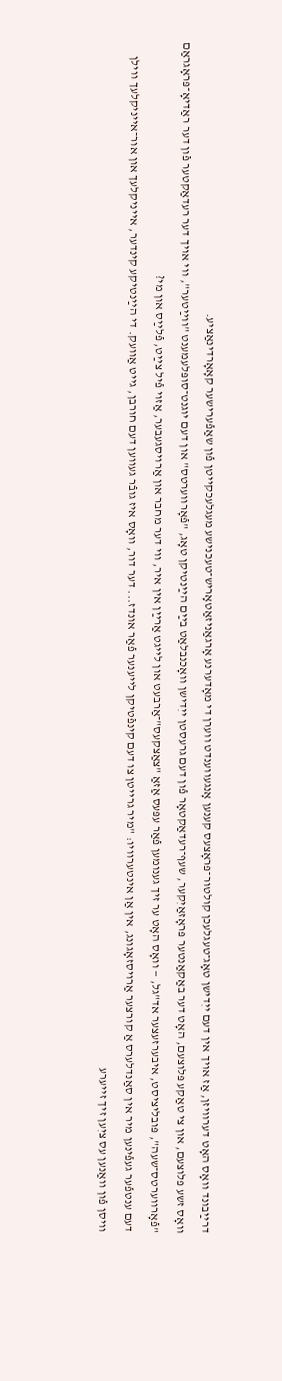דרײַבונד וואָס האָט דערוויזן, אַז אויך אין דעם ייִדישן טאָג־טעגלעכן קולטור־פּראָצעס קענען אָנגעווענדט ווערן די מאָדערנע אָרגאַניזאַטאָריש־טעכנישע מעגלעכקײטן פֿון שאַפֿערישער קאָאָרדינאַציע.
וואָס זשע פּלוצעם, און צי טאַקע פּלוצעם, האָט דער באַקאַנטער פּראָזאַיִקער, שעף־רעדאַקטאָר פֿון דעם גרעסטן ייִדישן וואָכנבלאַט בײַם הײַנטיקן טאָג, "פֿאָרווערטס" און דעם יוגנט־סופּלעמענט "ווײַטער", ווי אויך דער רעדאַקטער פֿון דער ראַדיאָ־פּראָגראַם "פֿאָרווערטס־שעה", פּובליציסט, איבערזעצער אד"גל, — וואָס האָט ער זיך גענומען פֿאַר עפּעס אַזאַ "צאַצקעס"־אַרבעט און לײגט אַרײַן אין איר, ווי דער מחבר און אַרויסגעבער, אַזוי פֿיל צײַט, פֿלײַס און מי?
דעם ענטפֿער געפֿינען מיר אין סאַנדלערס אַ קורצער אַרויסזאָגונג, אין אַן אינטערוויו: "מיר גרײטן צו דעם קינפֿטיקן לײענער פֿאַר אונדז... דער דור, וואָס איז גובֿר געווען דעם חורבן, גײט אַוועק. די הײַנטיקע קינדער, אײניקלעך און אור־אײניקלעך ווילן וויסן פֿון וואַנען עס ציִען זיך זײערע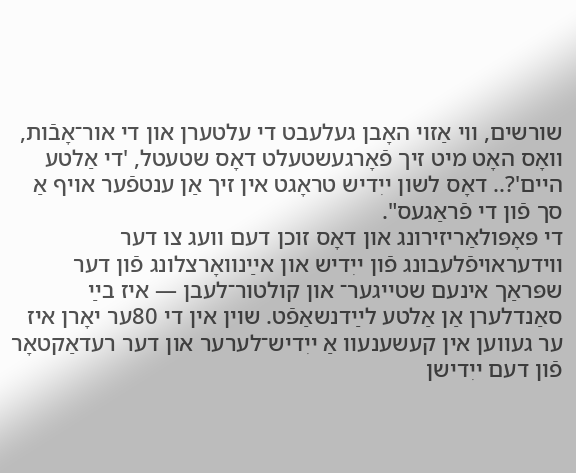שורשים, ווי אַזוי האָבן געלעבט די עלטערן און די אור־אָבֿות, וואָס האָט מיט זיך פֿאָרגעשטעלט דאָס שטעטל, 'די אַלטע הײם'?.. דאָס לשון ייִדיש טראָגט אין זיך אַן ענטפֿער אויף אַ סך פֿון די פֿראַגעס".
די פּאָפּולאַריזירונג און דאָס זוכן דעם וועג צו דער ווידעראויפֿלעבונג פֿון ייִדיש און אײַנוואָרצלונג פֿון דער שפּראַך אינעם שטײגער־ און קולטור־לעבן — איז בײַ סאַנדלערן אַן אַלטע לײַדנשאַפֿט. שוין אין די 80ער יאָרן איז ער געווען אין קעשענעוו אַ ייִדיש־לערער און דער רעדאַקטאָר פֿון דעם ייִדישן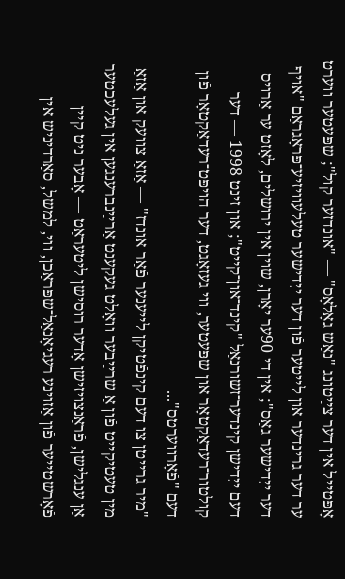אָפּטײל אין דער צײַטונג "נאַש גאָלאָס" — "אונדזער קול"; שפּעטער ווערט ער דער גרינדער און לײטער פֿון דער ייִדישער טעלעוויזיע־פּראָגראַם "אויף דער ייִדישער גאַס"; אין די 90ער יאָרן, שוין אין ירושלים, לאָזט ער אַרויס דעם ייִדישן קינדער־זשורנאַל "קינד־און־קײט"; און זינט 1998 — דער קולטור־רעדאַקטאָר און שפּעטער, ווי געזאָגט, דער הויפּט־רעדאַקטאָר פֿון דעם "פֿאָרווערטס"...
"מיר גרײטן צו דעם קינפֿטיקן לײענער פֿאַר אונדז" — אַזאַ צוועק און אַזאַ מין טעטיקײט פֿון אַ שרײַבער וואָלט געקענט אַרײַנברענגען אין געלעכטער אַן ענגלישן, פֿראַנצויזישן אָדער רוסישן ליטעראַט — אָבער ניט קײן פֿאָרשטײער פֿון אַזוינע רעגיאָנאַל־שפּראַכן, ווי, למשל, סאַרדיניש אין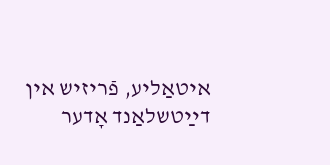איטאַליע, פֿריזיש אין דײַטשלאַנד אָדער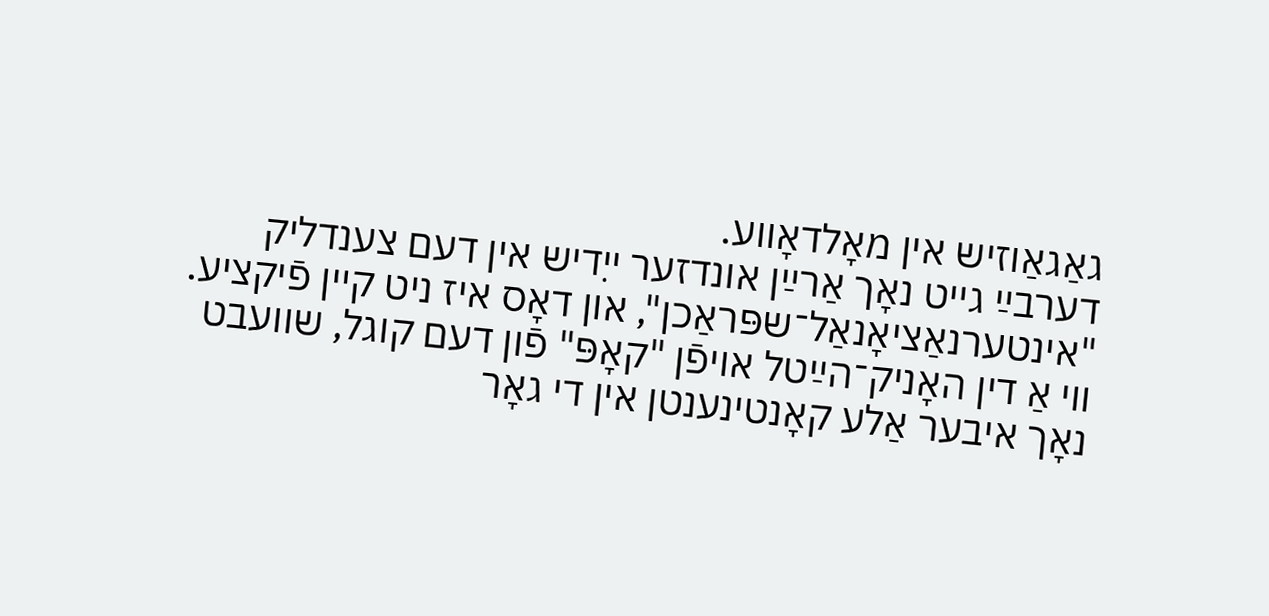גאַגאַוזיש אין מאָלדאָווע.
דערבײַ גײט נאָך אַרײַן אונדזער ייִדיש אין דעם צענדליק "אינטערנאַציאָנאַל־שפּראַכן", און דאָס איז ניט קײן פֿיקציע. ווי אַ דין האָניק־הײַטל אויפֿן "קאָפּ" פֿון דעם קוגל, שוועבט נאָך איבער אַלע קאָנטינענטן אין די גאָר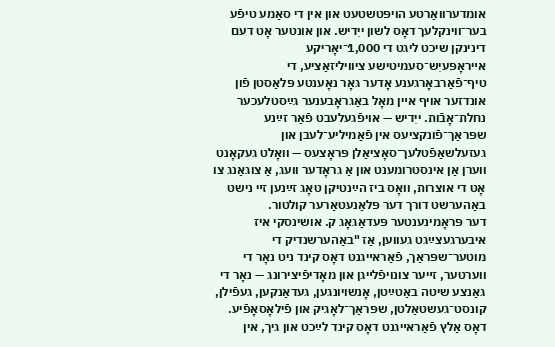אומדערוואַרטע הויפּטשטעט און אין די סאַמע טיפֿע בער־ווינקלעך דאָס לשון ייִדיש. און אונטער אָט דעם דינינקן שיכט ליגט די 1,000־יאָריקע אײראָפּעיִש־סעמיטישע ציוויליזאַציע, די טיף־פֿאַרבאָרגענע אָדער גאָר נאָענטע פּלאַסטן פֿון אונדזער אויף אײן מאָל באַגראָבענער גײַסטלעכער נחלת־אָבֿות. ייִדיש — אויפֿגעלעבט פֿאַר זײַנע שפּראַך־פֿונקציעס אין פֿאַמיליע־לעבן און געזעלשאַפֿטלעך־סאָציאַלן פּראָצעס — וואָלט געקאָנט ווערן אַן אינסטרומענט און אַ גראָדער וועג, אַ צוגאַנג צו אָט די אוצרות, וואָס ביז הײַנטיקן טאָג זײַנען זײ נישט באַהערשט דורך דער פּלאַנעטאַרער קולטור.
דער פּראָמינענטער פּעדאַגאָג ק. אושינסקי איז איבערגעצײַגט געווען, אַז "באַהערשנדיק די מוטער־שפּראַך, פֿאַראײגנט דאָס קינד ניט נאָר די ווערטער, זײער צונויפֿלײגן און מאָדיפֿיצירונג — נאָר די גאַנצע שיטה באַטײַטן, אָנשויונגען, געדאַנקען, געפֿילן, קונסט־געשטאַלטן, שפּראַך־לאָגיק און פֿילאָסאָפֿיע. דאָס אַלץ פֿאַראײגנט דאָס קינד לײַכט און גיך, אין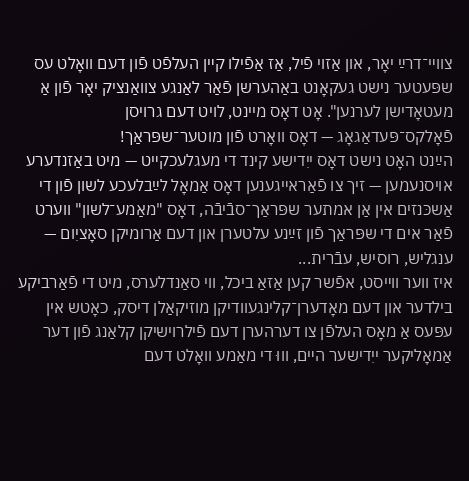צווײ־דרײַ יאָר, און אַזוי פֿיל, אַז אַפֿילו קײן העלפֿט פֿון דעם וואָלט עס שפּעטער נישט געקאָנט באַהערשן פֿאַר לאַנגע צוואַנציק יאָר פֿון אַ מעטאָדישן לערנען". אָט דאָס מיינט, לויט דעם גרויסן פֿאָלקס־פּעדאַגאָג — דאָס וואָרט פֿון מוטער־שפּראַך!
הײַנט האָט נישט דאָס ייִדישע קינד די מעגלעכקײט — מיט באַזנדערע אויסנעמען — זיך צו פֿאַראײגענען דאָס אַמאָל לײַבלעכע לשון פֿון די אַשכּנזים אין אַן אמתער שפּראַך־סבֿיבֿה, דאָס "מאַמע־לשון" ווערט פֿאַר אים די שפּראַך פֿון זײַנע עלטערן און דעם אַרומיקן סאָציִום — ענגליש, רוסיש, עבֿרית...
איז ווער ווײסט, אפֿשר קען אַזאַ ביכל, ווי סאַנדלערס, מיט די פֿאַרביקע בילדער און דעם מאָדערן־קלינגעוודיקן מוזיקאַלן דיסק, כאָטש אין עפּעס אַ מאָס העלפֿן צו דערהערן דעם פֿילרוישיקן קלאַנג פֿון דער אַמאָליקער ייִדישער הײם, וווּ די מאַמע וואָלט דעם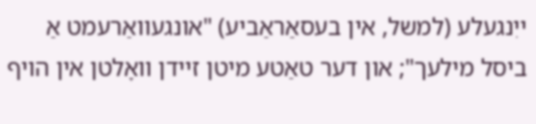ייִנגעלע (למשל, אין בעסאַראַביע) "אונגעוואַרעמט אַ ביסל מילעך"; און דער טאַטע מיטן זײדן וואָלטן אין הויף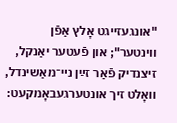"אונגעזײגט אָלץ אַפֿן ווינטער"; און פֿעטער יאַנקל, זיצנדיק פֿאַר זײַן נײ־מאַשינדל, וואָלט זיך אונטערגעבאָמקעט: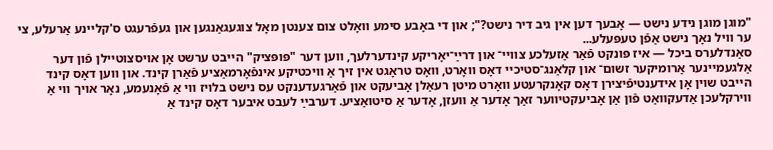"מוגן מוגן נידע נישט — אָבעך דען אין גיב דיר נישט?"; און די באָבע סימע וואָלט צום צענטן מאָל צוגעגאַנגען און געפֿרעגט ס'קלײנע אַרעלע, צי ער וויל נאָך נישט אַפֿן טעפּעלע...
סאַנדלערס ביכל — איז פּונקט פֿאַר אַזעלכע צווײ־ און דרײַ־יאָריקע קינדערלעך, ווען דער "פּופּציק" הײבט ערשט אָן אויסצוטײלן פֿון דער אַלגעמײנער אַרומיקער זשום־ און קלאַנג־סטיכײ דאָס וואָרט, וואָס טראָגט אין זיך אַ וויכטיקע אינפֿאָרמאַציע פֿאַרן קינד. און ווען דאָס קינד הײבט שוין אָן אידענטיפֿיצירן דאָס קאָנקרעטע וואָרט מיטן רעאַלן אָביעקט און פֿאַרגעדענקט עס נישט בלויז ווי אַ פֿאָנעמע, נאָר אויך ווי אַ ווירקלעכן אַדעקוואַט פֿון אַן אָביעקטיווער זאַך אָדער אַ וועזן, אָדער אַ סיטואַציע. דערבײַ לעבט איבער דאָס קינד אַ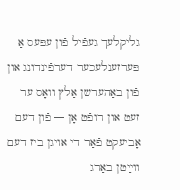גליקלעך געפֿיל פֿון עפּעס אַ פּערזענלעכער דערפֿינדונג און פֿון באַהערשן אַלץ וואָס ער זעט און רופֿט אָן — פֿון דעם אָביעקט פֿאַר די אויגן ביז דעם ווײַטן באַרג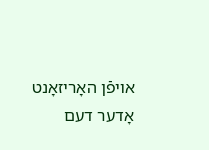אויפֿן האָריזאָנט אָדער דעם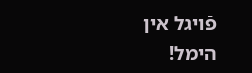פֿויגל אין הימל!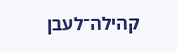קהילה־לעבן